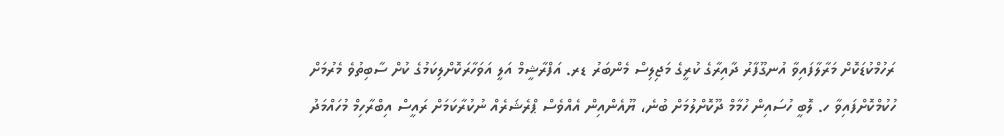ރަހުމްކުޑަކޮށް މަރާލާފައިވާ އުނގޫފާރު ދާއިރާގެ ކުރީގެ މަޖިލިސް މެންބަރު ޑރ. އަފްރާޝީމް އަލީ އަވަހާރަކޮށްލިކަމުގެ ކުށް ސާބިތުވެ މެރުމަށް ހުކުމްކޮށްފައިވާ ހ. ލޮބީ ހުސައިން ހުމާމް ދޫކޮށްލުމަށް ބުނެ، ޔޫއެންއިން އެއްވެސް ޕްރެޝަރެއް ނުކުރާކަމަށް ރައީސް އިބްރާހިމް މުހައްމަދު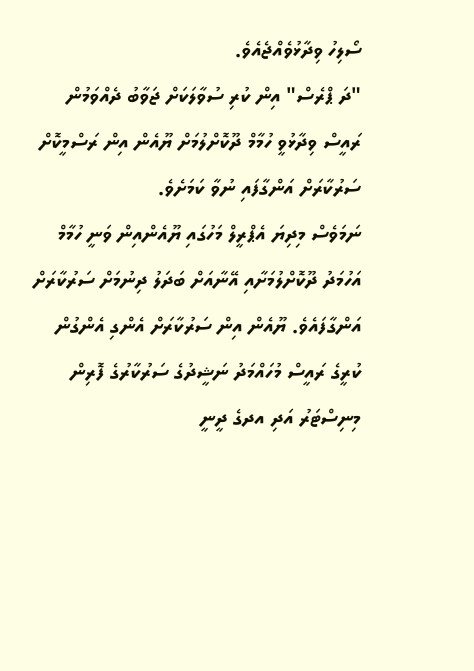ސޯލިހު ވިދާޅުވެއްޖެއެވެ.
"ދަ ޕްރެސް" އިން ކުރި ސުވާލަކަށް ޖަވާބު ދެއްވަމުން ރައީސް ވިދާޅުވީ ހުމާމް ދޫކޮށްލުމަށް ޔޫއެން އިން ރަސްމީކޮށް ސަރުކާރަށް އަންގާފައި ނުވާ ކަމަށެވެ.
ނަމަވެސް މިދިޔަ އެޕްރީލް މަހުގައި ޔޫއެންއިން ވަނީ ހުމާމް އަހުމަދު ދޫކޮށްލުމަށާއި އޭނާއަށް ބަދަލު ދިނުމަށް ސަރުކާރަށް އަންގާފައެވެ. ޔޫއެން އިން ސަރުކާރަށް އެންގި އެންގުން ކުރީގެ ރައީސް މުހައްމަދު ނަޝީދުގެ ސަރުކާރުގެ ފޮރިން މިނިސްޓަރު އަދި އދގެ ދީނީ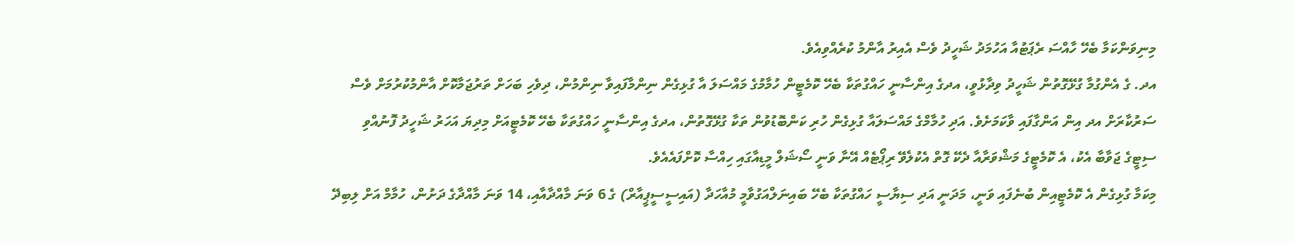މިނިވަންކަމާ ބެހޭ ހާއްސަ ރެޕަޓުއާ އަހުމަދު ޝަހީދު ވެސް އެއިރު އާންމު ކުރެއްވިއެވެ.
އދ. ގެ އެންގުމާ ގުޅޭގޮތުން ޝަހީދު ވިދާޅުވީ، އދގެ އިންސާނީ ހައްގުތަކާ ބެހޭ ކޮމެޓީން ހުމާމުގެ މައްސަލަ އާ ގުޅިގެން ނިންމާފައިވާ ނިންމުން، ދިވެހި ބަހަށް ތަރުޖަމާކޮށް އާންމުކުރުމަށް ވެސް ސަރުކާރަށް އދ އިން އަންގާފައި ވާކަމަށެވެ. އަދި ހުމާމްގެ މައްސަލައާ ގުޅިގެން ހުރި ކަންބޮޑުވުން ތަކާ ގުޅޭގޮތުން، އދގެ އިންސާނީ ހައްގުތަކާ ބެހޭ ކޮމެޓީއަށް މިދިޔަ އަހަރު ޝަހީދު ފޮނުއްވި ސިޓީގެ ޖަވާބާ އެކު، އެ ކޮމެޓީގެ މަޝްވަރާއާ ދެކޭ ގޮތް އެކުލެވޭ ރިޕޯޓެއް އޭނާ ވަނީ ސޯޝަލް މީޑިއާގައި ހިއްސާ ކޮށްފައެއެވެ.
މިކަމާ ގުޅިގެން އެ ކޮމެޓީއިން ބުނެފައި ވަނީ، މަދަނީ އަދި ސިޔާސީ ހައްގުތަކާ ބެހޭ ބައިނަލްއަގުވާމީ މުއާހަދާ (އައިސީސީޕީއާރް) ގެ 6 ވަނަ މާއްދާއާއި، 14 ވަނަ މާއްދާގެ ދަށުން، ހުމާމް އަށް ލިބިދޭ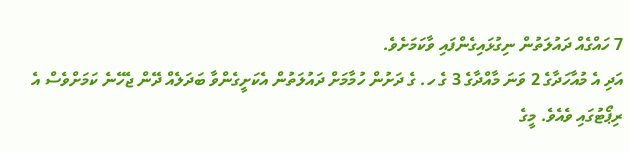7 ހައްގެއް ދައުލަތުން ނިގުޅައިގެންފައި ވާކަމަށެވެ.
އަދި އެ މުއާހަދާގެ 2 ވަނަ މާއްދާގެ 3 ގެ ހ. ގެ ދަށުން ހުމާމަށް ދައުލަތުން އެކަށީގެންވާ ބަދަލެއް ދޭން ޖެހޭނެ ކަމަށްވެސް އެ ރިޕޯޓުގައި ވެއެވެ. މީގެ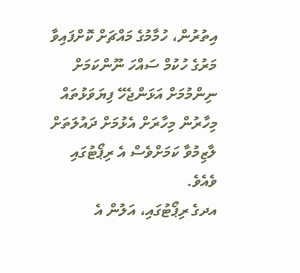އިތުރުން، ހުމާމުގެ މައްޗަށް ކޮށްފައިވާ މަރުގެ ހުކުމް ސައްހަ ނޫންކަމަށް ނިންމުމަށް އަޅަންޖެހޭ ފިޔަވަޅުތައް މިހާރުން މިހާރަށް އެޅުމަށް ދައުލަތަށް ލާޒިމުވާ ކަމަށްވެސް އެ ރިޕޯޓުގައި ވެއެވެ.
އދގެ ރިޕޯޓުގައި، އަލުން އެ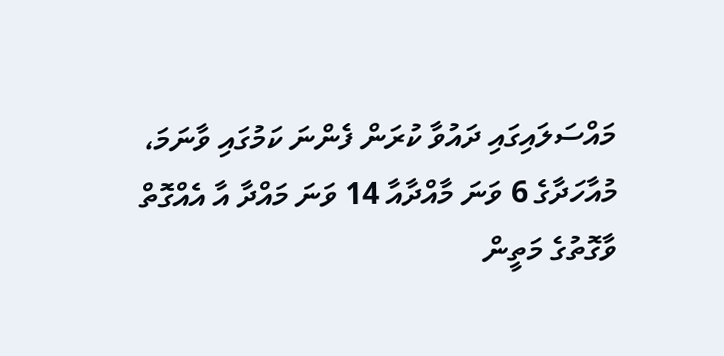މައްސަލައިގައި ދައުވާ ކުރަން ފެންނަ ކަމުގައި ވާނަމަ، މުއާހަދާގެ 6 ވަނަ މާއްދާއާ 14 ވަނަ މައްދާ އާ އެއްގޮތް ވާގޮތުގެ މަތީން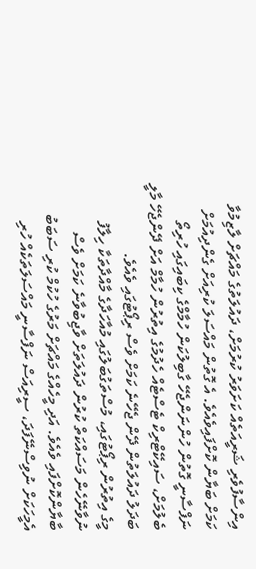އިންސާފުވެރި ޝަރީއަތެއް ކަށަވަރު ކުރުމަށް، ދައުލަތުގެ މައްޗަށް ލާޒިމުވާ ކަމަށް ބަޔާން ކޮށްފައިވެއެވެ. އެ ގޮތުން މައްސަލަ ކުރިއަށް ގެންދިއުމަށް ނަފްސާނީ ގޮތުން ހުންނަންޖެހޭ ގާބިލުކަން ހުމާމްގެ ކިބައިގައި ހުރިތޯ ބެލުމަށް، ސައިކޭޓްރިކް ޓެސްޓެއް ހެދުމުގެ އިތުރުން ހުމާމް އަށް ދޭންޖެހޭ މާލީ ބަދަލު ދައުލަތުން ދޭން ޖެހޭނެ ކަމަށް ވެސް ރިޕޯޓުގައި ވެއެވެ.
މީގެ އިތުރުން ރިޕޯޓުގައި، މުސްތަގުބަލުގައި މުއާހަދާގެ މާއްދާތަކާ ހިލާފު ނުވާނޭހެން މަސައްކަތް ކުރުން ދައުލަތަށް ވާޖިބުވާނެ ކަމަށް ވެސް ބާޔާންކޮށްފައި ވެއެވެ. އަދި މީހެއްގެ މައްޗަށް މަރުގެ ހުކުމް ކުރި ސަބަބު އެމީހަކަށް ނުވިސްނޭފަދަ، ސީރިއަސް ނަފްސާނީ މައްސަލަތަކެއް ހުރި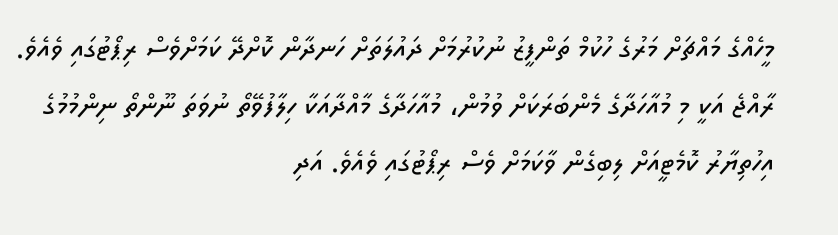މީހެއްގެ މައްޗަށް މަރުގެ ހުކުމް ތަންފީޒު ނުކުރުމަށް ދައުލަތަށް ހަނދާން ކޮށްދޭ ކަމަށްވެސް ރިޕޯޓުގައި ވެއެވެ.
ރާއްޖެ އަކީ މި މުއާހަދާގެ މެންބަރަކަށް ވުމުން، މުއާހަދާގެ މާއްދާއަކާ ހިލާފުވޭތޯ ނުވަތަ ނޫންތޯ ނިންމުމުގެ އިހުތިޔާރު ކޮމެޓީއަށް ލިބިގެން ވާކަމަށް ވެސް ރިޕޯޓުގައި ވެއެވެ. އަދި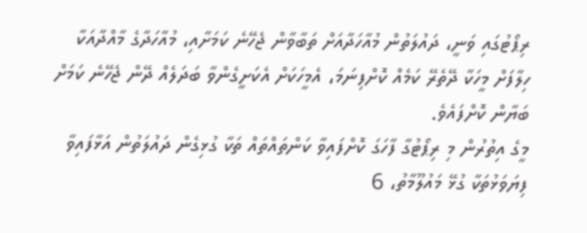ރިޕޯޓުގައި ވަނީ، ދައުލަތުން މުއާހަދާއަށް ތަބާވާން ޖެހޭނެ ކަމަށާއި، މުއާހަދާގެ މާއްދާއަކާ ހިލާފަށް މީހަކާ ދޭތެރޭ ކަމެއް ކޮށްފިނަމަ، އެމީހަކަށް އެކަށީގެންވާ ބަދަލެއް ދޭން ޖެހޭނެ ކަމަށް ބަޔާން ކޮށްފައެވެ.
މީގެ އިތުރުން މި ރިޕޯޓުގާ ފާހަގަ ކޮށްފައިވާ ކަންތައްތައް ތަކާ ގުޅިގެން ދައުލަތުން އަޅާފައިވާ ފިޔަވަޅުތަކާ ގުޅޭ މައުލޫމާތު، 6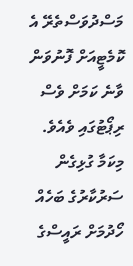މަސްދުވަސްތެރޭ އެ ކޮމެޓީއަށް ފޮނުވަން ވާނެ ކަމަށް ވެސް ރިޕޯޓުގައި ވެއެވެ.
މިކަމާ ގުޅިގެން ސަރުކާރުގެ ބަހެއް ހޯދުމަށް ރައީސްގެ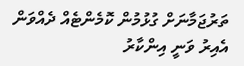ތަރުޖަމާނަށް ގުޅުމުން ކޮމެންޓެއް ދެއްވަން އެއިރު ވަނީ އިންކާރު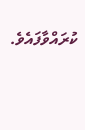ކުރައްވާފައެވެ.